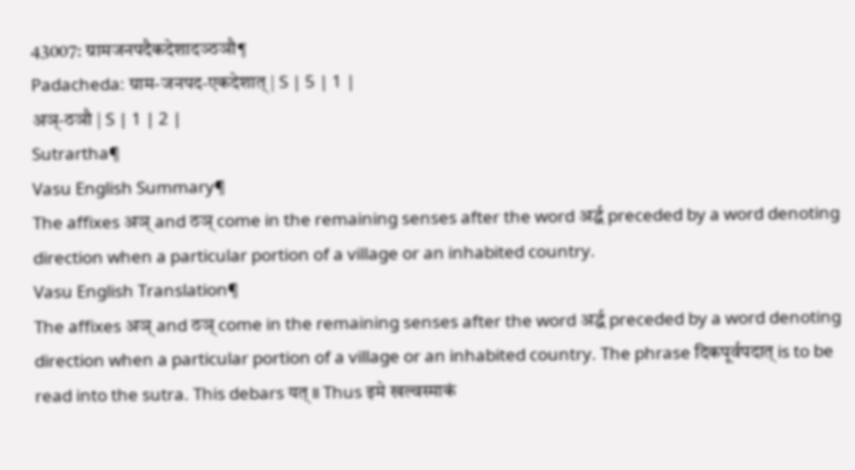43007: ग्रामजनपदैकदेशादञ्ठञौ¶
Padacheda: ग्राम-जनपद-एकदेशात् | S | 5 | 1 |
अञ्-ठञौ | S | 1 | 2 |
Sutrartha¶
Vasu English Summary¶
The affixes अञ् and ठञ् come in the remaining senses after the word अर्द्ध preceded by a word denoting direction when a particular portion of a village or an inhabited country.
Vasu English Translation¶
The affixes अञ् and ठञ् come in the remaining senses after the word अर्द्ध preceded by a word denoting direction when a particular portion of a village or an inhabited country. The phrase दिकपूर्वपदात् is to be read into the sutra. This debars यत् ॥ Thus इमे खल्वस्माकं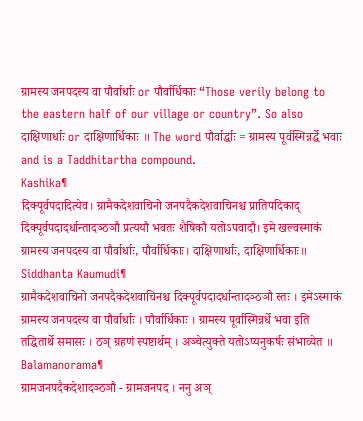ग्रामस्य जनपदस्य वा पौर्वार्धाः or पौर्वार्धिकाः “Those verily belong to the eastern half of our village or country”. So also दाक्षिणार्धाः or दाक्षिणार्धिकाः ॥ The word पौर्वार्द्धाः = ग्रामस्य पूर्वस्मिन्नर्द्धे भवाः and is a Taddhitartha compound.
Kashika¶
दिक्पूर्वपदादित्येव। ग्रामैकदेशवाचिनो जनपदैकदेशवाचिनश्च प्रातिपदिकाद् दिक्पूर्वपदादर्धान्तादञ्ठञौ प्रत्ययौ भवतः शैषिकौ यतोऽपवादौ। इमे खल्वस्माकं ग्रामस्य जनपदस्य वा पौर्वार्धाः, पौर्वार्धिकाः। दाक्षिणार्धाः, दाक्षिणार्धिकाः॥
Siddhanta Kaumudi¶
ग्रामैकदेशवाचिनो जनपदैकदेशवाचिनश्च दिक्पूर्वपदादर्धान्तादञ्ठञौ स्तः । इमेऽस्माकं ग्रामस्य जनपदस्य वा पौर्वार्धाः । पौर्वार्धिकाः । ग्रामस्य पूर्वास्मिन्नर्धे भवा इति तद्धितार्थे समासः । ठञ् ग्रहणं स्पष्टार्थम् । अञ्चेत्युक्ते यतोऽप्यनुकर्षः संभाव्येत ॥
Balamanorama¶
ग्रामजनपदैकदेशादञ्ठञौ - ग्रामजनपद । ननु अञ्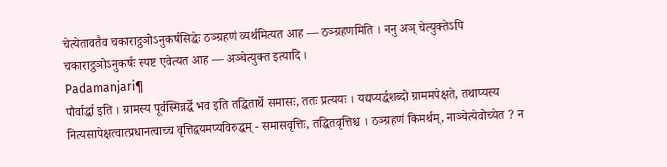चेत्येतावतैव चकाराट्ठञोऽनुकर्षसिद्धेः ठञ्ग्रहणं व्यर्थमित्यत आह — ठञ्ग्रहणमिति । ननु अञ् चेत्युक्तेऽपि चकाराट्ठञोऽनुकर्षः स्पष्ट एवेत्यत आह — अञ्चेत्युक्त इत्यादि ।
Padamanjari¶
पौर्वार्द्धा इति । ग्रामस्य पूर्वस्मिन्नर्द्धे भव इति तद्धितार्थे समासः, ततः प्रत्ययः । यद्यप्यर्द्धशब्दो ग्राममपेक्षते, तथाप्यस्य नित्यसापेक्षत्वात्प्रधानत्वाच्च वृत्तिद्वयमप्यविरुद्धम् - समासवृत्तिः, तद्धितवृत्तिश्च । ठञ्ग्रहणं किमर्थम्, नाञ्चेत्येवोच्येत ? न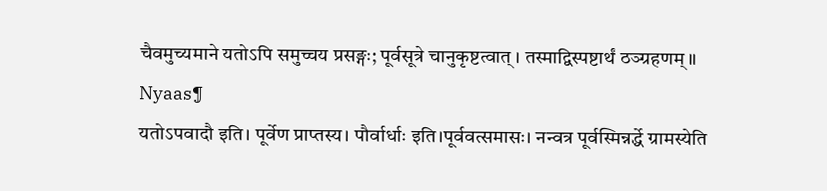चैवमुच्यमाने यतोऽपि समुच्चय प्रसङ्गः; पूर्वसूत्रे चानुकृष्टत्वात् । तस्माद्विस्पष्टार्थं ठञ्ग्रहणम् ॥
Nyaas¶
यतोऽपवादौ इति। पूर्वेण प्राप्तस्य। पौर्वार्धाः इति।पूर्ववत्समासः। नन्वत्र पूर्वस्मिन्नर्द्धे ग्रामस्येति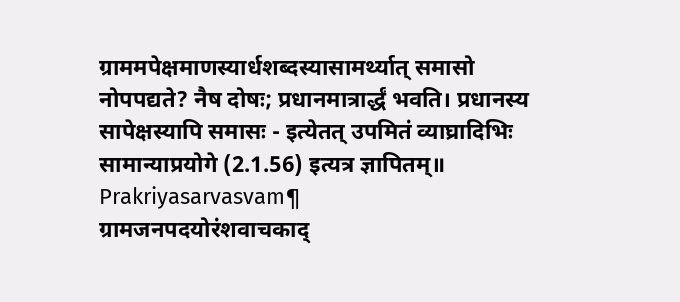ग्राममपेक्षमाणस्यार्धशब्दस्यासामर्थ्यात् समासो नोपपद्यते? नैष दोषः; प्रधानमात्रार्द्धं भवति। प्रधानस्य सापेक्षस्यापि समासः - इत्येतत् उपमितं व्याघ्रादिभिः सामान्याप्रयोगे (2.1.56) इत्यत्र ज्ञापितम्॥
Prakriyasarvasvam¶
ग्रामजनपदयोरंशवाचकाद्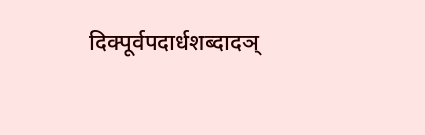दिक्पूर्वपदार्धशब्दादञ्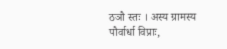ठञौ स्तः । अस्य ग्रामस्य पौर्वार्धा विप्राः,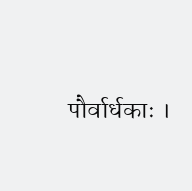पौर्वार्धकाः ।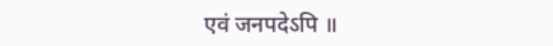एवं जनपदेऽपि ॥